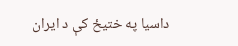داسیا په ختیځ کې د ایران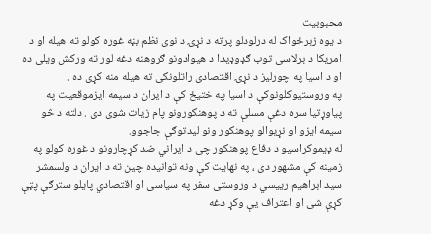محبوبیت
د یوه زبرځواک له درلودلو پرته د نړۍ د نوی نظم بڼه غوره کولو ته هیله او د امریکا د برلاسی توب ګډوډیدا د هیوادونو ګروهنه دغه لور ته ورکش ویلی ده او د اسیا په چورلیز د نړۍ اقتصادی راتلونکی ته هیله منه کړی ده .
په وروستیوکلونوکې د اسیا په ختیځ کې د ایران د سیمه ایزموقعیت په پیاوړتیا سره دغې مسلې ته د پوهنکورونو پام زیات شوی دی . دلته د څو سیمه ایزو او نړیوالو پوهنکور ونو لیدتوګې جاجوو.
له ډیموکراسیو د دفاع پوهنکور چی د ایراني ضد کړچارونو د غوره کولو په زمینه کې مشهور دی ، په نهایت کې ونه توانیده چین ته د ایران د ولسمشر سید ابراهیم رییسي د وروستی سفر په سیاسی او اقتصادي پایلو سترګې پټې کړې شی او اعتراف یې وکړ دغه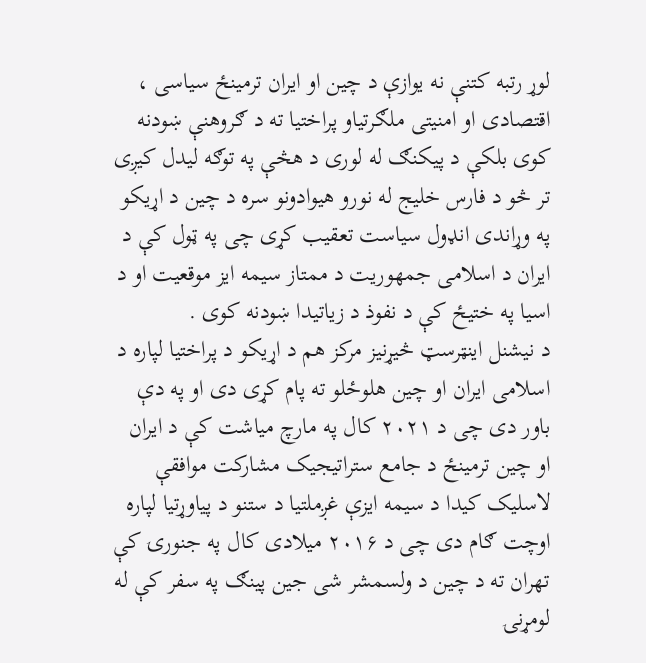لوړ رتبه کتنې نه یوازې د چین او ایران ترمینځ سیاسی ، اقتصادی او امنیتی ملګرتیاو پراختیا ته د ګروهنې ښودنه کوی بلکې د پیکنګ له لوری د هڅې په توګه لیدل کیږی تر څو د فارس خلیج له نورو هیوادونو سره د چین د اړیکو په وړاندی انډول سیاست تعقیب کړی چی په ټول کې د ایران د اسلامی جمهوریت د ممتاز سیمه ایز موقعیت او د اسیا په ختیځ کې د نفوذ د زیاتیدا ښودنه کوی .
د نیشنل اینټرسټ څیړنیز مرکز هم د اړیکو د پراختیا لپاره د اسلامی ایران او چین هلوځلو ته پام کړی دی او په دې باور دی چی د ۲۰۲۱ کال په مارچ میاشت کې د ایران او چین ترمینځ د جامع ستراتیجیک مشارکت موافقې لاسلیک کیدا د سیمه ایزې غږملتیا د ستنو د پیاوړتیا لپاره اوچت ګام دی چی د ۲۰۱۶ میلادی کال په جنورۍ کې تهران ته د چین د ولسمشر شی جین پینګ په سفر کې له لومړنۍ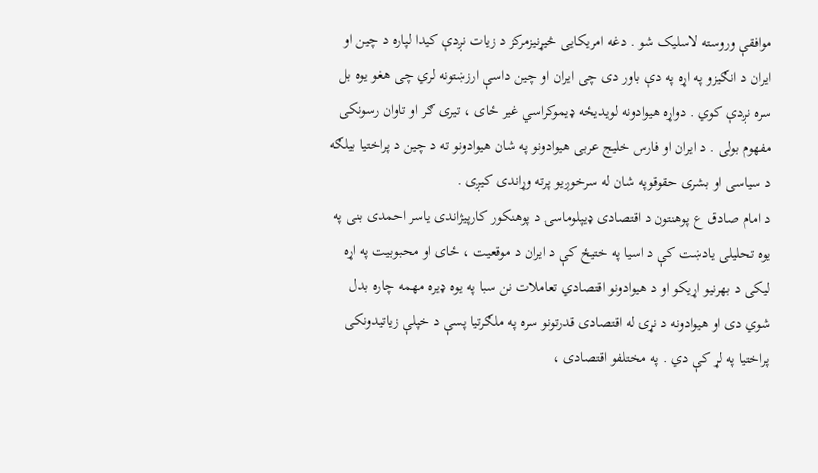موافقې وروسته لاسلیک شو . دغه امریکایی څیړنیزمرکز د زیات نږدې کیدا لپاره د چین او ایران د انګیزو په اړه په دې باور دی چی ایران او چین داسې ارزښتونه لري چی هغو یوه بل سره نږدې کوي . دواړه هیوادونه لویدیځه ډیموکراسي غیر ځای ، تیری ګر او تاوان رسونکی مفهوم بولی . د ایران او فارس خلیج عربی هیوادونو په شان هیوادونو ته د چین د پراختیا بیلګه د سیاسی او بشری حقوقوپه شان له سرخوږیو پرته وړاندی کیږی .
د امام صادق ع پوهنتون د اقتصادی ډیپلوماسۍ د پوهنکور کارپیژاندی یاسر احمدی بنی په یوه تحلیلی یادښت کې د اسیا په ختیځ کې د ایران د موقعیت ، ځای او محبوبیت په اړه لیکی د بهرنیو اړیکو او د هیوادونو اقتصادي تعاملات نن سبا په یوه ډیره مهمه چاره بدل شوي دی او هیوادونه د نړۍ له اقتصادی قدرتونو سره په ملګرتیا پسې د خپلې زیاتیدونکی پراختیا په لړ کې دي . په مختلفو اقتصادی ،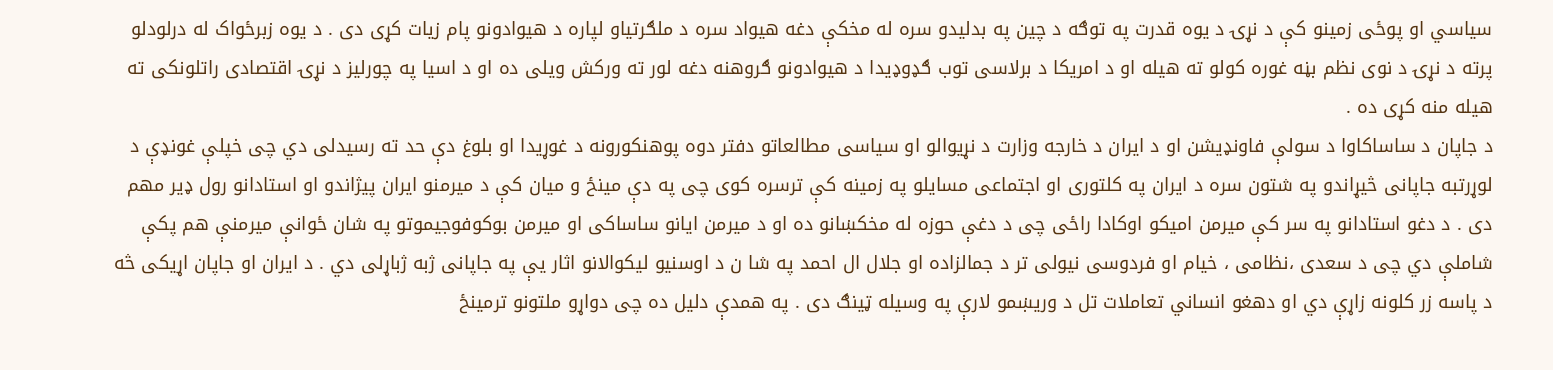سیاسي او پوځی زمینو کې د نړۍ د یوه قدرت په توګه د چین په بدلیدو سره له مخکې دغه هیواد سره د ملګرتیاو لپاره د هیوادونو پام زیات کړی دی . د یوه زبرځواک له درلودلو پرته د نړۍ د نوی نظم بڼه غوره کولو ته هیله او د امریکا د برلاسی توب ګډوډیدا د هیوادونو ګروهنه دغه لور ته ورکش ویلی ده او د اسیا په چورلیز د نړۍ اقتصادی راتلونکی ته هیله منه کړی ده .
د جاپان د ساساکاوا د سولې فاونډیشن او د ایران د خارجه وزارت د نړیوالو او سیاسی مطالعاتو دفتر دوه پوهنکورونه د غوړیدا او بلوغ دې حد ته رسیدلی دي چی خپلې غونډې د لوړرتبه جاپانی څیړاندو په شتون سره د ایران په کلتوری او اجتماعی مسایلو په زمینه کې ترسره کوی چی په دې مینځ و میان کې د میرمنو ایران پیژاندو او استادانو رول ډیر مهم دی . د دغو استادانو په سر کې میرمن امیکو اوکادا راځی چی د دغې حوزه له مخکښانو ده او د میرمن ایانو ساساکی او میرمن بوکوفوجیموتو په شان ځوانې میرمنې هم پکې شاملې دي چی د سعدی ،نظامی ، خیام او فردوسی نیولی تر د جمالزاده او جلال ال احمد په شا ن د اوسنیو لیکوالانو اثار یې په جاپانی ژبه ژباړلی دي . د ایران او جاپان اړیکی څه د پاسه زر کلونه زاړې دي او دهغو انساني تعاملات تل د وریښمو لارې په وسیله ټینګ دی . په همدې دلیل ده چی دواړو ملتونو ترمینځ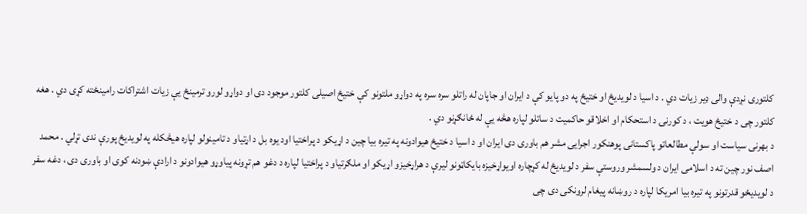کلتوری نږدې والی ډیر زیات دي . د اسیا د لویدیځ او ختیځ په دو پایو کې د ایران او جاپان له راتلو سره سره په دواړو ملتونو کې ختیځ اصیلی کلتور موجود دی او دواړو لورو ترمینځ یې زیات اشتراکات رامینځته کړی دي . هغه کلتور چی د ختیځ هویت ، د کورنۍ د استحکام او اخلاقو حاکمیت د ساتلو لپاره هڅه یې له ځانګړنو دي .
د بهرنی سیاست او سولې مطالعاتو پاکستانی پوهنکور اجرایی مشر هم باوری دی ایران او د اسیا د ختیځ هیوادونه په تیره بیا چین د اړیکو د پراختیا اود یوه بل د اړتیاو د تامینولو لپاره هیڅکله په لویدیځ پورې ندی تړلي . محمد اصف نور چین ته د اسلامی ایران د ولسمشر وروستې سفر د لویدیځ له کړچاره اویواړخیزه بایکاټونو لیرې د هراړخیزو اړیکو او ملګرتیاو د پراختیا لپاره د دغو هم تړونه پیاوړو هیوادونو د ارادې ښودنه کوی او باوری دی ، دغه سفر د لویدیځو قدرتونو په تیره بیا امریکا لپاره د روښانه پیغام لرونکی دی چی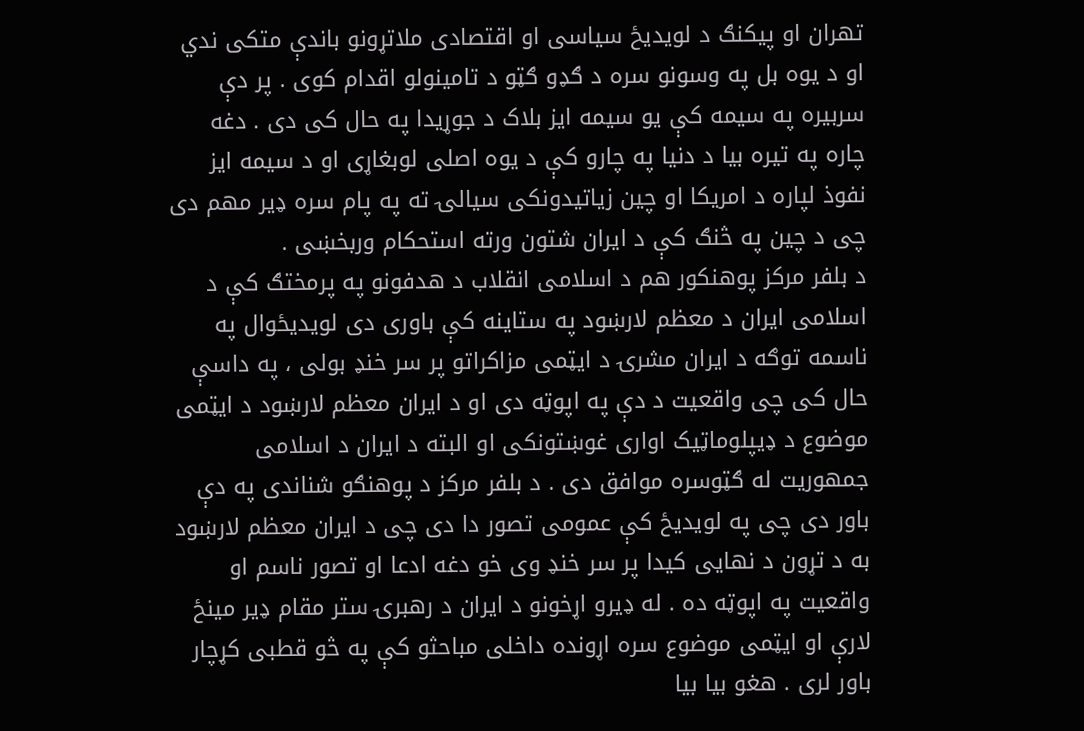تهران او پیکنګ د لویدیځ سیاسی او اقتصادی ملاتړونو باندې متکی ندي او د یوه بل په وسونو سره د ګډو ګټو د تامینولو اقدام کوی . پر دې سربیره په سیمه کې یو سیمه ایز بلاک د جوړیدا په حال کی دی . دغه چاره په تیره بیا د دنیا په چارو کې د یوه اصلی لوبغاړی او د سیمه ایز نفوذ لپاره د امریکا او چین زیاتیدونکی سیالۍ ته په پام سره ډیر مهم دی چی د چین په څنګ کې د ایران شتون ورته استحکام وربخښی .
د بلفر مرکز پوهنکور هم د اسلامی انقلاب د هدفونو په پرمختګ کې د اسلامی ایران د معظم لارښود په ستاینه کې باوری دی لویدیځوال په ناسمه توګه د ایران مشرۍ د ایټمی مزاکراتو پر سر خنډ بولی ، په داسې حال کی چی واقعیت د دې په اپوټه دی او د ایران معظم لارښود د ایټمی موضوع د ډیپلوماټیک اواری غوښتونکی او البته د ایران د اسلامی جمهوریت له ګټوسره موافق دی . د بلفر مرکز د پوهنګو شناندی په دې باور دی چی په لویدیځ کې عمومی تصور دا دی چی د ایران معظم لارښود به د تړون د نهایی کیدا پر سر خنډ وی خو دغه ادعا او تصور ناسم او واقعیت په اپوټه ده . له ډیرو اړخونو د ایران د رهبرۍ ستر مقام ډیر مینځ لارې او ایټمی موضوع سره اړونده داخلی مباحثو کې په څو قطبی کړچار باور لری . هغو بیا بیا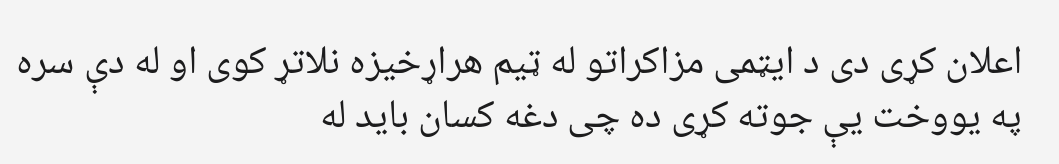اعلان کړی دی د ایټمی مزاکراتو له ټیم هراړخیزه نلاتړ کوی او له دې سره په یووخت یې جوته کړی ده چی دغه کسان باید له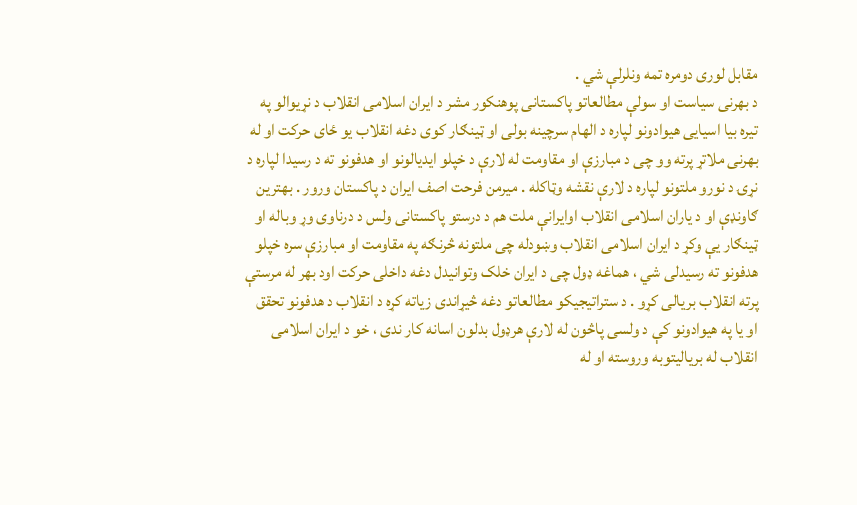مقابل لوری دومره تمه ونلرلې شي .
د بهرنی سیاست او سولې مطالعاتو پاکستانی پوهنکور مشر د ایران اسلامی انقلاب د نړیوالو په تیره بیا اسیایی هیوادونو لپاره د الهام سرچینه بولی او ټینګار کوی دغه انقلاب یو ځای حرکت او له بهرنی ملاتړ پرته وو چی د مبارزې او مقاومت له لارې د خپلو ایدیالونو او هدفونو ته د رسیدا لپاره د نړۍ د نورو ملتونو لپاره د لارې نقشه وټاکله . میرمن فرحت اصف ایران د پاکستان ورور . بهترین ګاونډې او د یاران اسلامی انقلاب اوایرانې ملت هم د درستو پاکستانی ولس د درناوی وړ وباله او ټینګار یې وکړ د ایران اسلامی انقلاب وښودله چی ملتونه څرنګه په مقاومت او مبارزې سره خپلو هدفونو ته رسیدلی شي ، هماغه ډول چی د ایران خلک وتوانیدل دغه داخلی حرکت اود بهر له مرستې پرته انقلاب بریالی کړو . د ستراتیجیکو مطالعاتو دغه څیړاندی زیاته کړه د انقلاب د هدفونو تحقق او یا په هیوادونو کې د ولسی پاڅون له لارې هرډول بدلون اسانه کار ندی ، خو د ایران اسلامی انقلاب له بریالیتوبه وروسته او له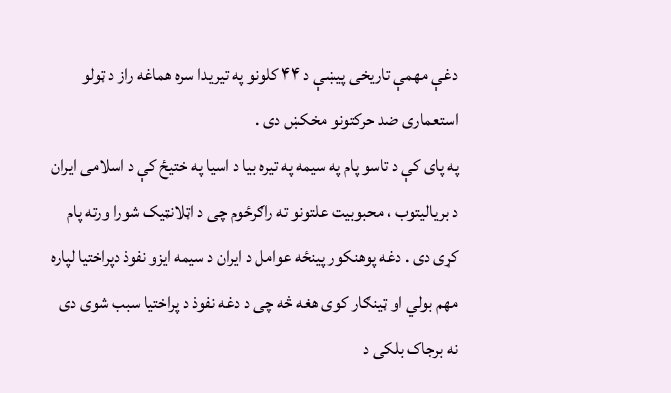دغې مهمې تاریخی پیښې د ۴۴ کلونو په تیریدا سره هماغه راز د ټولو استعماری ضد حرکتونو مخکښ دی .
په پای کې د تاسو پام په سیمه په تیره بیا د اسیا په ختیځ کې د اسلامی ایران د بریالیتوب ، محبوبیت علتونو ته راګرځوم چی د اټلانټیک شورا ورته پام کړی دی . دغه پوهنکور پینځه عوامل د ایران د سیمه ایزو نفوذ دپراختیا لپاره مهم بولي او ټینګار کوی هغه څه چی د دغه نفوذ د پراختیا سبب شوی دی نه برجاک بلکی د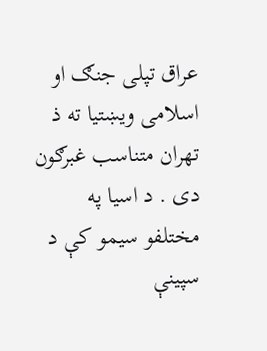عراق تپلی جنګ او اسلامی ویښتیا ته ذ تهران متناسب غبرګون دی . د اسیا په مختلفو سیمو کې د سپینې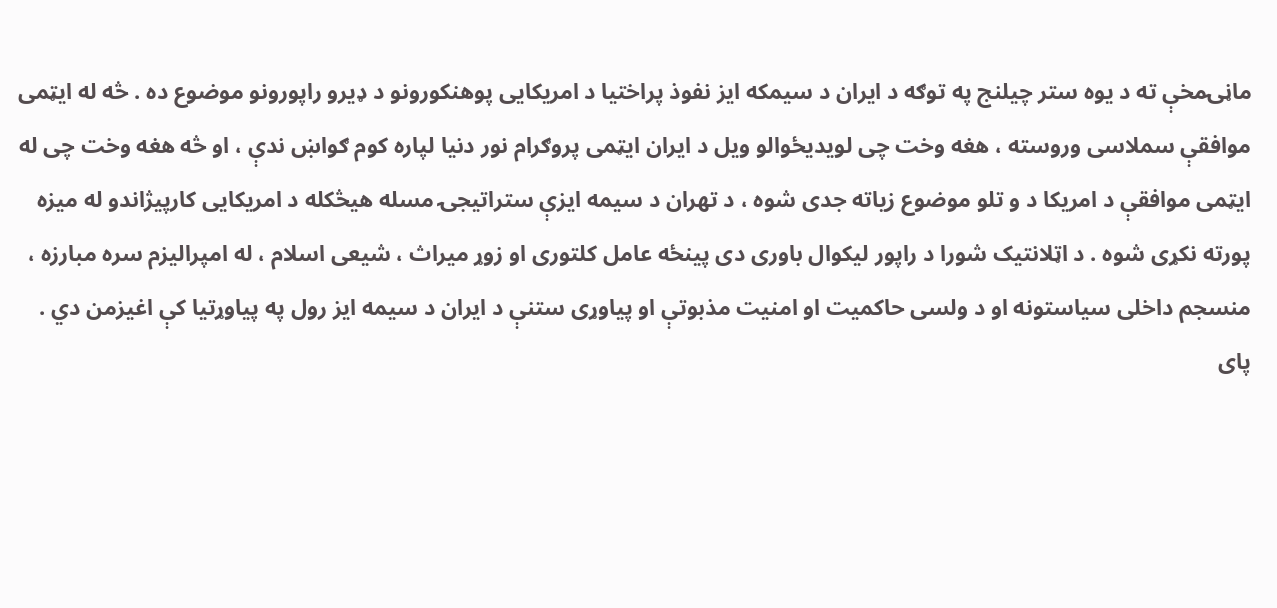ماڼۍمخې ته د یوه ستر چیلنج په توګه د ایران د سیمکه ایز نفوذ پراختیا د امریکایی پوهنکورونو د ډیرو راپورونو موضوع ده . څه له ایټمی موافقې سملاسی وروسته ، هغه وخت چی لویدیځوالو ویل د ایران ایټمی پروګرام نور دنیا لپاره کوم ګواښ ندې ، او څه هغه وخت چی له ایټمی موافقې د امریکا د و تلو موضوع زیاته جدی شوه ، د تهران د سیمه ایزې ستراتیجۍ مسله هیڅکله د امریکایی کارپیژاندو له میزه پورته نکړی شوه . د اټلانتیک شورا د راپور لیکوال باوری دی پینځه عامل کلتوری او زوړ میراث ، شیعی اسلام ، له امپرالیزم سره مبارزه ، منسجم داخلی سیاستونه او د ولسی حاکمیت او امنیت مذبوتې او پیاوړی ستنې د ایران د سیمه ایز رول په پیاوړتیا کې اغیزمن دي .
پای